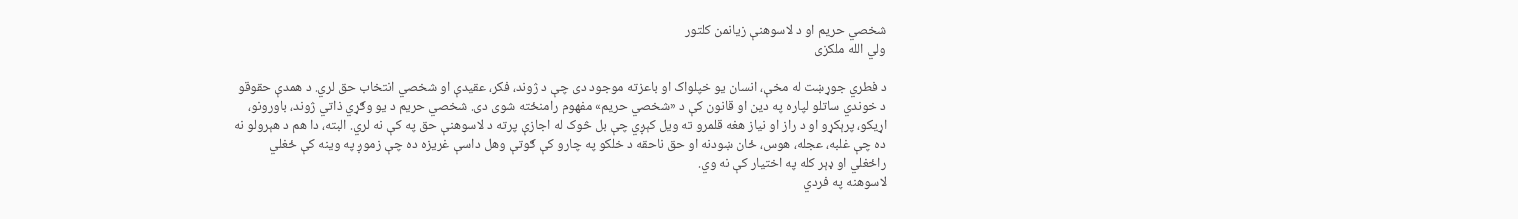شخصي حریم او د لاسوهنې زیانمن کلتور
ولي الله ملکزی

د فطري جوړښت له مخې، انسان یو خپلواک او باعزته موجود دی چې د ژوند، فکر، عقیدې او شخصي انتخاب حق لري. د همدې حقوقو د خوندي ساتلو لپاره په دین او قانون کې د «شخصي حریم» مفهوم رامنځته شوی دی. شخصي حریم د یو وګړي ذاتي ژوند، باورونو، اړیکو، پرېکړو او د راز او نیاز هغه قلمرو ته ویل کېږي چې بل څوک له اجازې پرته د لاسوهنې حق په کې نه لري. البته، دا هم د هېرولو نه ده چې غلبه، عجله، هوس، ځان‌ ښودنه او حق ناحقه د خلکو په چارو کې ګوتې وهل داسې غریزه ده چې زموږ په وینه کې ځغلي راځغلي او ډېر کله په اختیار کې نه وي.
لاسوهنه په فردي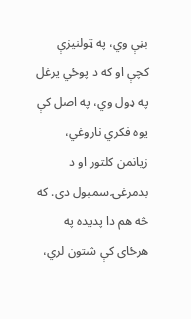بڼې وي، په ټولنیزې کچې او که د پوځي یرغل په ډول وي، په اصل کې یوه فکري ناروغي،‌ زیانمن کلتور او د بدمرغۍ سمبول دی. که څه هم دا پدیده په هرځای کې شتون لري،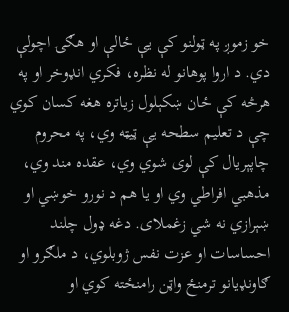خو زموږ په ټولنو کې یې ځالې او هګۍ اچولې دي. د اروا پوهانو له نظره، فکري انډوخر او په هرڅه کې ځان ښکېلول زیاتره هغه کسان کوي چې د تعلیم سطحه یې ټیټه وي، په محروم چاپېریال کې لوی شوي وي، عقده‌ مند وي، مذهبي افراطي وي او یا هم د نورو خوښي او ښېرازي نه شي زغملای. دغه ډول چلند احساسات او عزت نفس ژوبلوي، د ملګرو او ګاونډیانو ترمنځ واټن رامنځته کوي او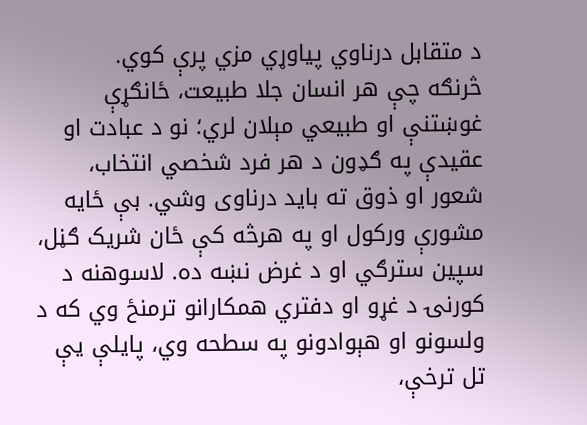د متقابل درناوي پیاوړي مزي پرې کوي.
څرنګه چې هر انسان جلا طبیعت، ځانګړې غوښتنې او طبیعي مېلان لري؛ نو د عبادت او عقیدې په ګډون د هر فرد شخصي انتخاب، شعور او ذوق ته باید درناوی وشي. بې‌ ځایه مشورې ورکول او په هرڅه کې ځان شریک ګڼل، سپین‌ سترګي او د غرض نښه ده. لاسوهنه د کورنۍ د غړو او دفتري همکارانو ترمنځ وي که د ولسونو او هېوادونو په سطحه وي، پایلې یې تل ترخې،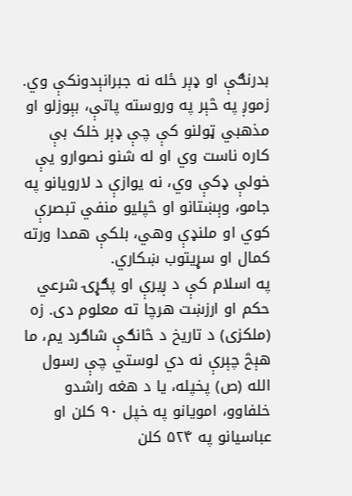بدرنګې او ډېر ځله نه جبرانېدونکې وي. زموږ په څېر په وروسته پاتې، بېوزلو او مذهبي ټولنو کې چې ډېر خلک بې‌ کاره ناست وي او له شنو نصوارو یې خولې ډکې وي، نه یوازې د لارویانو په جامو، وېښتانو او څپلیو منفي تبصرې کوي او ملنډې وهي، بلکې همدا ورته کمال او سړیتوب ښکاري.
په اسلام کې د ږیرې او پګړۍ شرعي حکم او ارزښت هرچا ته معلوم دی. زه (ملکزی) د تاریخ د څانګې شاګرد یم، ما هېڅ چېرې نه دي لوستي چې رسول الله (ص) پخپله، یا د هغه راشدو خلفاوو، امویانو په خپل ۹۰ کلن او عباسیانو په ۵۲۴ کلن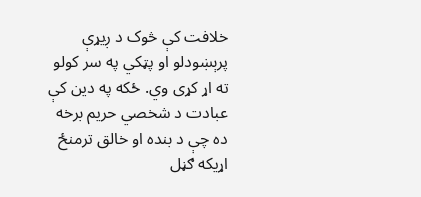خلافت کې څوک د ږیړې پرېښودلو او پټکي په سر کولو ته اړ کړی وي. ځکه په دین کې عبادت د شخصي حریم برخه ده چې د بنده او خالق ترمنځ اړیکه ګڼل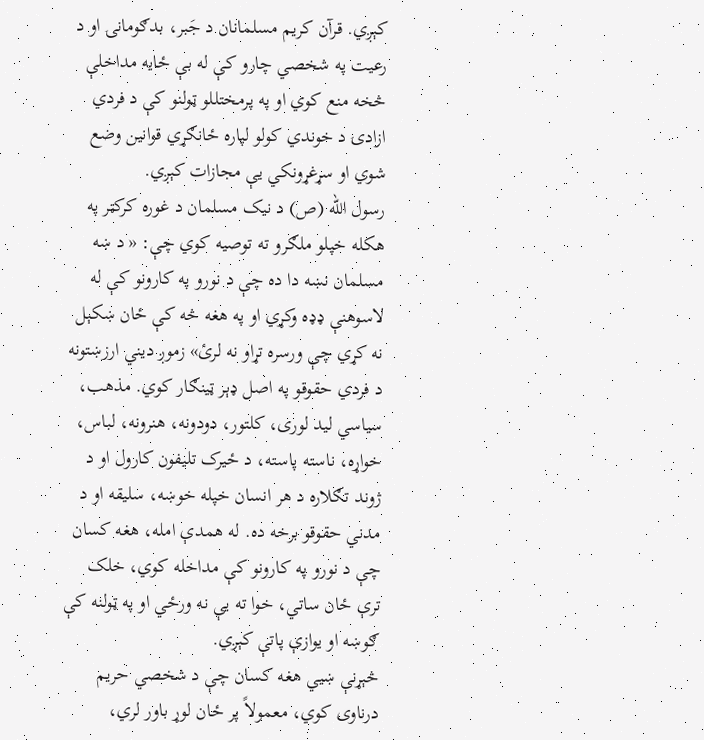کېږي. قرآن کریم مسلمانان د جَبر، بدګومانۍ او د رعیت په شخصي چارو کې له بې‌ ځایه مداخلې څخه منع کوي او په پرمختللو ټولنو کې د فردي ازادۍ د خوندي کولو لپاره ځانګړي قوانین وضع شوي او سړغړونکي یې مجازات کېږي.
رسول الله (ص) د نیک مسلمان د غوره کرکټر په هکله خپلو ملګرو ته توصیه کوي چې: « د ښه مسلمان نښه دا ده چې د نورو په کارونو کې له لاسوهنې ډډه وکړي او په هغه څه کې ځان ښکېل نه کړي چې ورسره تړاو نه لرئ» زموږ دیني ارزښتونه د فردي حقوقو په اصل ډېر ټینګار کوي. مذهب، سیاسي لید لوری، کلتور، دودونه، هنرونه، لباس، خواړه، ناسته‌ پاسته، د ځیرک تلیفون کارول او د ژوند تګلاره د هر انسان خپله خوښه، سلیقه او د مدني حقوقو برخه ده. له همدې امله، هغه کسان چې د نورو په کارونو کې مداخله کوي، خلک ترې ځان ساتي، خوا ته یې نه ورځي او په ټولنه کې ګوښه او یوازې پاتې کېږي.
څېړنې ښيي هغه کسان چې د شخصي حریم درناوی کوي، معمولاً پر ځان لوړ باور لري،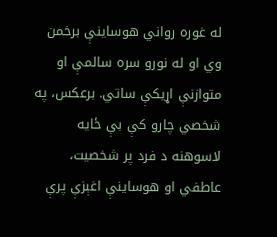له غوره رواني هوساینې برخمن وي او له نورو سره سالمې او متوازنې اړیکې ساتي. برعکس، په شخصي چارو کې بې‌ ځایه لاسوهنه د فرد پر شخصیت، عاطفي او هوساینې اغېزې پرې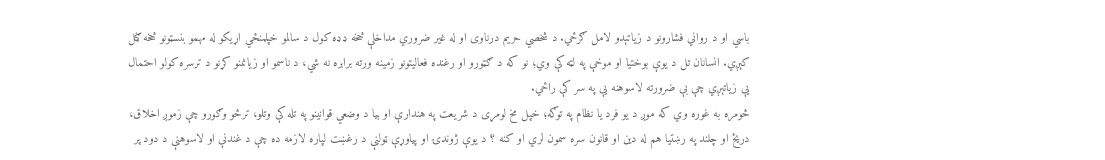باسي او د رواني فشارونو د زیاتېدو لامل ګرځي. د شخصي حریم درناوی او له غیر ضروري مداخلې څخه ډډه کول د سالمو خپلمنځي اړیکو له مهمو بنسټونو څخه ګڼل کېږي. انسانان تل د یوې بوختیا او موخې په لټه کې وي؛ نو که د ګټورو او رغنده فعالیتونو زمینه ورته برابره نه شي، د ناسمو او زیانمنو کړنو د ترسره کولو احتمال یې زیاتېږي چې بې ضرورته لاسوهنه یې په سر کې راځي.
څومره به غوره وي که موږ د یو فرد یا نظام په توګه؛ خپل مخ لومړی د شریعت په هندارې او بیا د وضعي قوانینو په تله کې وتلو، ترڅو وګورو چې زموږ اخلاق، دریځ او چلند په رښتیا هم له دین او قانون سره سمون لري او کنه ؟ د یوې ژوندۍ او پیاوړې ټولنې د رغښت لپاره لازمه ده چې د غندنې او لاسوهنې د دود پر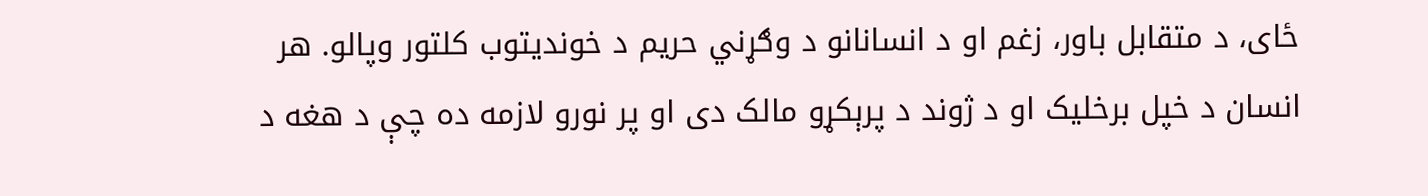ځای، د متقابل باور، زغم او د انسانانو د وګړني حریم د خوندیتوب کلتور وپالو. هر انسان د خپل برخلیک او د ژوند د پرېکړو مالک دی او پر نورو لازمه ده چې د هغه د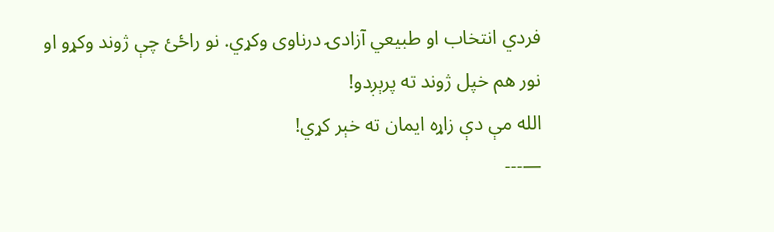فردي انتخاب او طبیعي آزادۍ درناوی وکړي. نو راځئ چې ژوند وکړو او نور هم خپل ژوند ته پرېږدو!
الله مې دې زاړه ایمان ته خېر کړي!
—---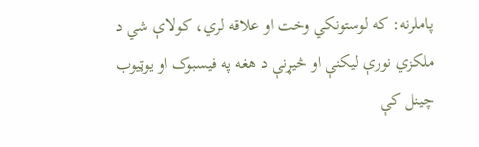پاملرنه: که لوستونکي وخت او علاقه لري، کولاې شي د ملکزي نورې لیکنې او څیړنې د هغه په فیسبوک او یوټیوب چینل کې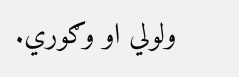ولولي او وګوري.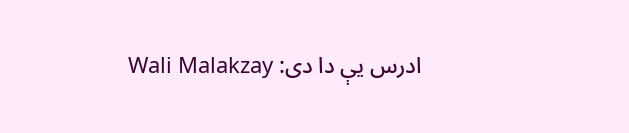ادرس یې دا دی: Wali Malakzay